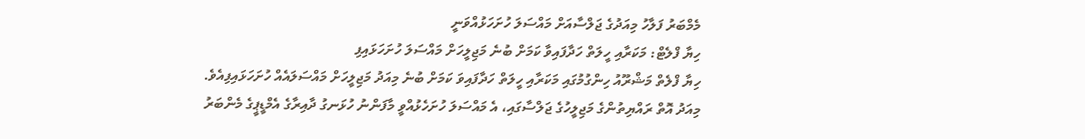މެމްބަރު ފަލާހު މިއަދުގެ ޖަލްސާއަށް މައްސަލަ ހުށަހަޅުއްވަނީ
ހިޔާ ފްލެޓް: މަކަރާއި ހީލަތް ހަދާފައިވާ ކަމަށް ބުނެ މަޖިލީހަށް މައްސަލަ ހުށަހަޅައިފި
ހިޔާ ފްލެތް މަޝްރޫއު ހިންގުމުގައި މަކަރާއި ހީލަތް ހަދާފައިވަ ކަމަށް ބުނެ މިއަދު މަޖިލީހަށް މައްސަލައެއް ހުށަހަޅައިފިއެވެ.
މިއަދު އޮތް ރައްޔިތުންގެ މަޖިލީހުގެ ޖަލްސާގައި، އެ މައްސަލަ ހުށަހެޅުއްވީ މާފަންނު ހުޅަނގު ދާއިރާގެ އެމްޑީޕީގެ މެންބަރު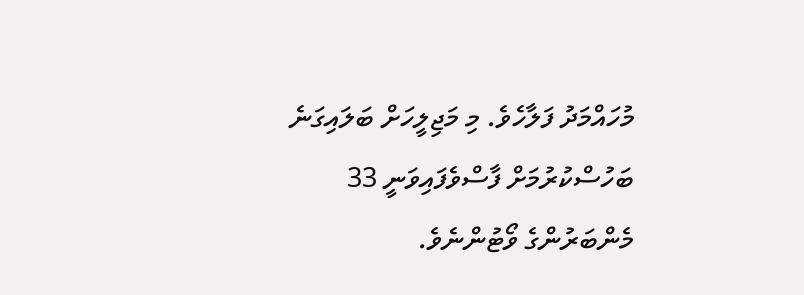މުހައްމަދު ފަލާހެވެ. މި މަޖިލީހަށް ބަލައިގަނެ ބަހުސްކުރުމަށް ފާސްވެފައިވަނީ 33 މެންބަރުންގެ ވޯޓުންނެވެ.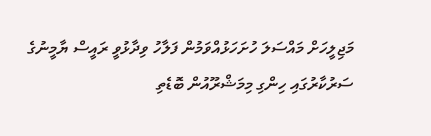މަޖިލީހަށް މައްސަލަ ހުށަހަޅުއްވަމުން ފަލާހު ވިދާޅުވީ ރައީސް ޔާމީނުގެ ސަރުކާރުގައި ހިންގި މިމަޝްރޫއުން ބޮޑެތި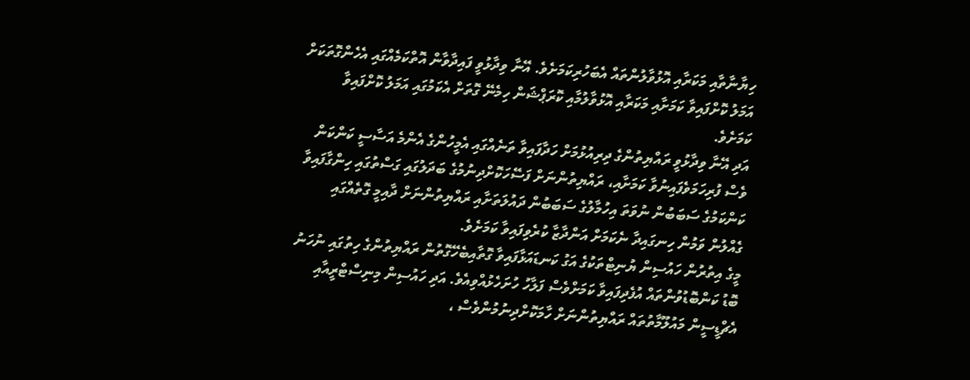ހިޔާނާތާއި މަކަރާއި އޮޅުވާލުންތައް އެބަހުރިކަމަށެވެ. އޭނާ ވިދާޅުވީ ފައިދާވާން އޮތްކަމެއްގައި އެހެންގޮތަކަށް އަމަލު ކޮށްފައިވާ ކަމަށާއި މަކަރާއި އޮޅުވާލުމާއި ކޮރަޕްޝަން ހިމެނޭ ގޮތަށް އެކަމުގައި އަމަލު ކޮށްފައިވާ ކަމަށެވެ.
އަދި އޭނާ ވިދާޅުވީ ރައްޔިތުންގެ ދިރިއުޅުމަށް ހަދާފައިވާ ތަނެއްގައި އެމީހުންގެ އެންމެ އަސާސީ ކަންކަން ވެސް ފުރިހަމަވެފައިނުވާ ކަމަށާއި، ރައްޔިތުންނަށް ފަސޭހަކޮށްދިނުމުގެ ބަދަލުގައި ގަސްތުގައި ހިންގާފައިވާ ކަންކަމުގެ ސަބަބުން ނުވަތަ އިހުމާލުގެ ސަބަބުން ދައުލަތަށާއި ރައްޔިތުންނަށް ދާއިމީ ގޮތެއްގައި ގެއްލުން ވަމުން ހިނގައިދާ ނެކަމަށް އަންދާޒާ ކުރެވިފައިވާ ކަމަށެވެ.
މީގެ އިތުރުން ހައުސިން ޔުނިޓްތަކުގެ އަގު ކަނޑައަޅާފައިވާ ގޮތާއިބެހޭގޮތުން ރައްޔިތުންގެ ހިތުގައި ނުހަނު ބޮޑު ކަންބޮޑުވުންތައް އުފެދިފައިވާ ކަމަށްވެސް ފަލާހު ހުށަހެޅުއްވިއެވެ. އަދި ހައުސިން މިނިސްޓްރީއާއި އެޗްޑީސީން މައުލޫމާތުތައް ރައްޔިތުންނަށް ހާމަކޮށްދިނުމުންވެސް ،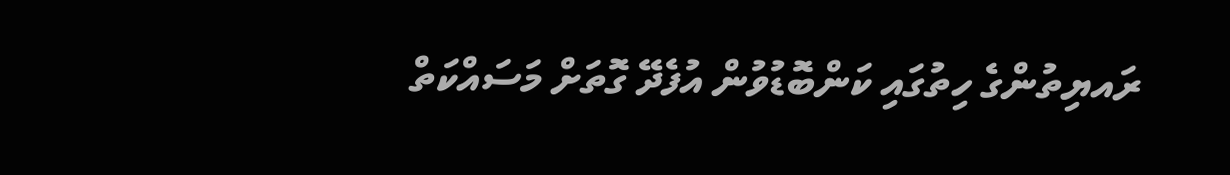ރައޔިތުންގެ ހިތުގައި ކަންބޮޑުވުން އުފެދޭ ގޮތަށް މަސައްކަތް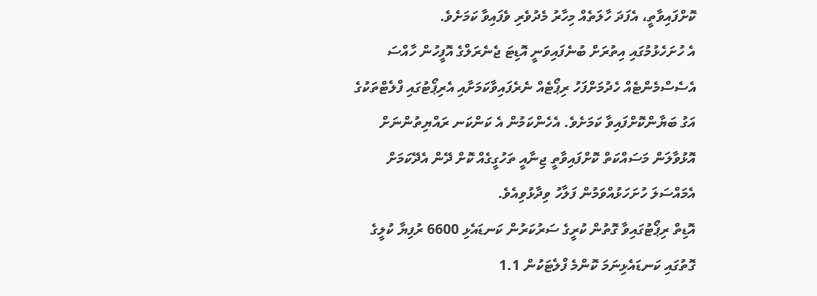ކޮށްފައިވާތީ، އެފަދަ ހާލަތެއް މިހާރު މެދުވެރި ވެފައިވާ ކަމަށެވެ.
އެ ހުށަހެޅުމުގައި އިތުރަށް ބުނެފައިވަނީ އޮޑިޓަ ޖެނެރަލްގެ އޮފީހުން ހާއްސަ އެސެސްމެންޓެއް ހެދުމަށްފަހު ރިޕޯޓެއް ނެރެފައިވާކަމަށާއި އެރިޕޯޓުގައި ފްލެޓްތަކުގެ އަގު ބަޔާންކޮށްފައިވާ ކަމަށެވެ. އެހެންކަމުން އެ ކަންކަނ ރައްޔިތުންނަށް އޮޅުވާލަން މަސައްކަތް ކޮށްފައިވާތީ ޖިނާއީ ތަހުގީގެއް ކޮށް ދޭން އެދޭކަމަށް އެމައްސަލަ ހުށަހަޅުއްވަމުން ފަލާހު ވިދާޅުވިއެވެ.
އޮޑިތް ރިޕޯޓުގައިވާ ގޮތުން ކުރީގެ ސަރުކަރުން ކަނޑައެޅި 6600 ރުފިޔާ ކުލީގެ ގޮތުގައި ކަނޑައެޅިނަމަ ކޮންމެ ފްލެޓަކުން 1.1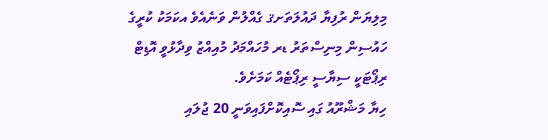މިލިޔަން ރުފިޔާ ދައުލަތަށޤ ގެއްލުން ވަނެއެވެ އކަމަކު ކުރީގެ ހައުސިން މިނިސްތަރު ޑރ މުހައްމަދު މުއިއްޒު ވިދާޅުވީ އޮޑިޓް ރިޕޯޓަކީ ސިޔާސީ ރިޕޯޓެއް ކަމަށެވެ.
ހިޔާ މަޝްރޫއު ގައި ސޮއިކޮށްފައިވަނީ 20 ޖުލައި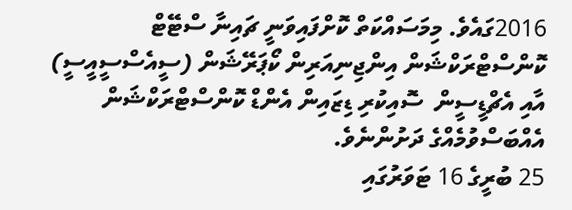2016ގައެވެ. މިމަސައްކަތް ކޮށްފައިވަނީ ޗައިނާ ސްޓޭޓް ކޮންސްޓްރަކްޝަން އިންޖިނިއަރިން ކޯޕަރޭޝަން (ސީއެސްސީއީސީ) އާއި އެޗްޑީސީން  ސޮއިކުރި ޑިޒައިން އެންޑް ކޮންސްޓްރަކްޝަން އެއްބަސްވުމެއްގެ ދަށުންނެވެ.
25 ބުރީގެ 16 ޓަވަރުގައި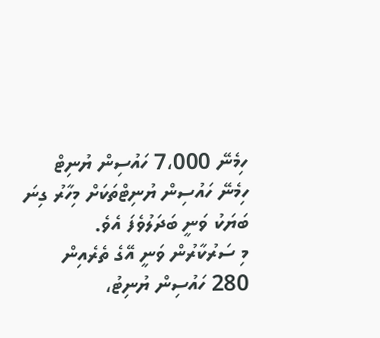ހިމެނޭ 7،000 ހައުސިން ޔުނިޓް ހިމެނޭ ހައުސިން ޔުނިޓްތަކަށް މިހާރު ގިނަ ބަޔަކު ވަނީ ބަދަލުވެފަ އެވެ.
މި ސަރުކާރުން ވަނީ އޭގެ ތެރެއިން 280 ހައުސިން ޔުނިޓު،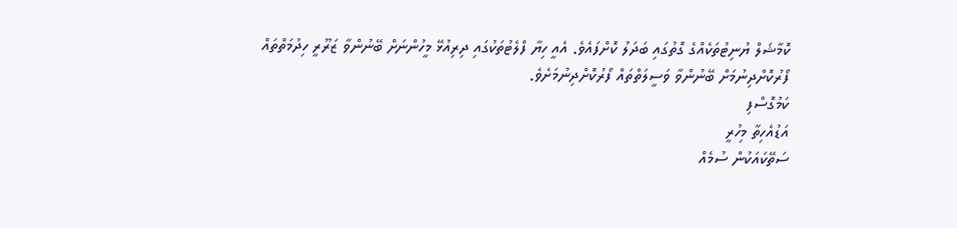ކޮމާޝަލް ޔުނިޓުތަކެއްގެ ގޮތުގައި ބަދަލު ކޮށްފައެވެ. އެއީ ހިޔާ ފްލެޓުތަކުގައި ދިރިއުޅޭ މީހުންނަށް ބޭނުންވާ ޒަރޫރީ ހިދުމަތްތައް ފޯރުކޮށްދިނުމަށް ބޭނުންވާ ވަސީލަތްތައް ފޯރުކޮށްދިނުމަށެވެ.
ކަމުގޮސްފި
އަޑުއެހިތާ މިހުރީ
ސަތޭކައަކުން ސުމެއް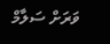ވަރަށް ސަލާމް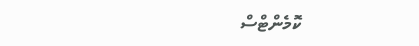ކޮމެންޓްސް